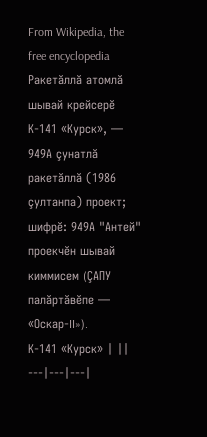From Wikipedia, the free encyclopedia
Ракетăллă атомлă шывай крейсерĕ К-141 «Курск», — 949А çунатлă ракетăллă (1986 çултанпа) проект; шифрĕ: 949А "Антей" проекчĕн шывай киммисем (ÇАПУ палăртăвĕпе — «Оскар-II»).
К-141 «Курск» | ||
---|---|---|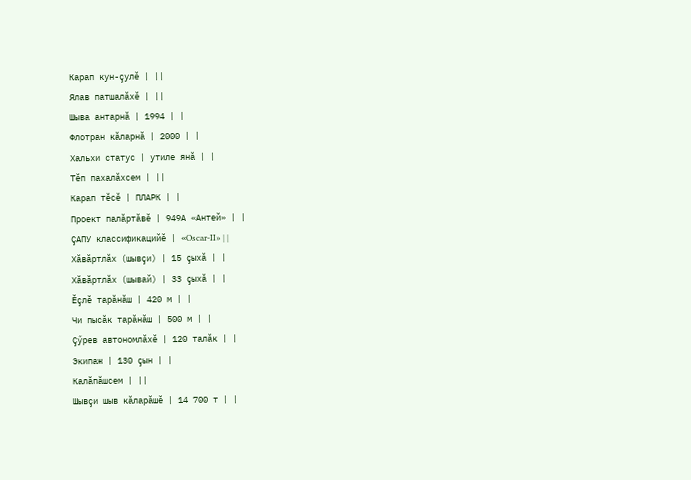Карап кун-çулĕ | ||
Ялав патшалăхĕ | ||
Шыва антарнă | 1994 | |
Флотран кăларнă | 2000 | |
Хальхи статус | утиле янă | |
Тĕп пахалăхсем | ||
Карап тĕсĕ | ПЛАРК | |
Проект палăртăвĕ | 949А «Антей» | |
ÇАПУ классификацийĕ | «Oscar-II» | |
Хăвăртлăх (шывçи) | 15 çыхă | |
Хăвăртлăх (шывай) | 33 çыхă | |
Ĕçлĕ тарăнăш | 420 м | |
Чи пысăк тарăнăш | 500 м | |
Çӳрев автономлăхĕ | 120 талăк | |
Экипаж | 130 çын | |
Калăпăшсем | ||
Шывçи шыв кăларăшĕ | 14 700 т | |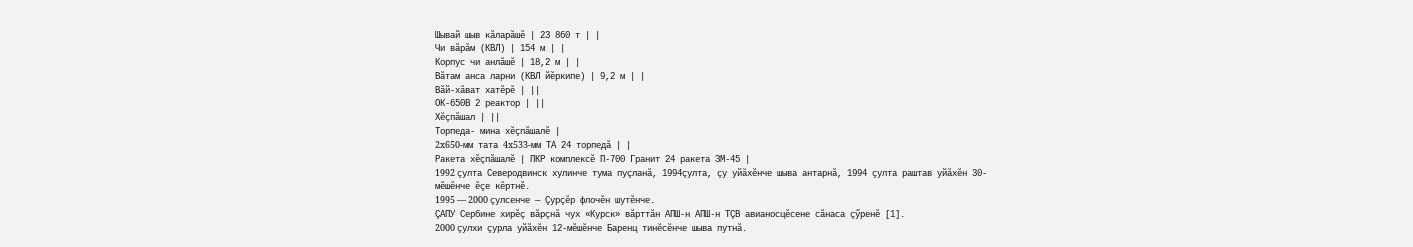Шывай шыв кăларăшĕ | 23 860 т | |
Чи вăрăм (КВЛ) | 154 м | |
Корпус чи анлăшĕ | 18,2 м | |
Вăтам анса ларни (КВЛ йĕркипе) | 9,2 м | |
Вăй-хăват хатĕрĕ | ||
ОК-650В 2 реактор | ||
Хĕçпăшал | ||
Торпеда- мина хĕçпăшалĕ |
2x650-мм тата 4x533-мм ТА 24 торпедă | |
Ракета хĕçпăшалĕ | ПКР комплексĕ П-700 Гранит 24 ракета ЗМ-45 |
1992 çулта Северодвинск хулинче тума пуçланă, 1994çулта, çу уйăхĕнче шыва антарнă, 1994 çулта раштав уйăхĕн 30-мĕшĕнче ĕçе кĕртнĕ.
1995 — 2000 çулсенче — Çурçĕр флочĕн шутĕнче.
ÇАПУ Сербине хирĕç вăрçнă чух «Курск» вăрттăн АПШ-н АПШ-н ТÇВ авианосцĕсене сăнаса çӳренĕ [1].
2000 çулхи çурла уйăхĕн 12-мĕшĕнче Баренц тинĕсĕнче шыва путнă.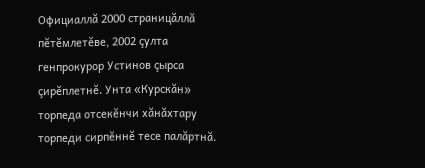Официаллă 2000 страницăллă пĕтĕмлетĕве, 2002 çулта генпрокурор Устинов çырса çирĕплетнĕ. Унта «Курскăн» торпеда отсекĕнчи хăнăхтару торпеди сирпĕннĕ тесе палăртнă.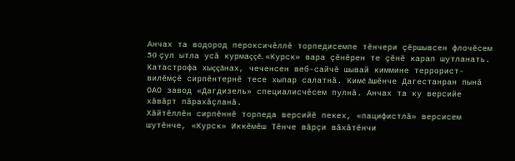Анчах та водород пероксичĕллĕ торпедисемпе тĕнчери çĕршывсен флочĕсем 50 çул ытла усă курмаççĕ. «Курск» вара çĕнĕрен те çĕнĕ карап шутланать.
Катастрофа хыççăнах, чеченсен веб-сайчĕ шывай киммине террорист-вилĕмçĕ сирпĕнтернĕ тесе хыпар салатнă. Кимĕ ăшĕнче Дагестанран пынă ОАО завод «Дагдизель» специалисчĕсем пулнă. Анчах та ку версийе хăвăрт пăрахăçланă.
Хăйтĕллĕн сирпĕннĕ торпеда версийĕ пекех, «пацифистлă» версисем шутĕнче, «Курск» Иккĕмĕш Тĕнче вăрçи вăхăтĕнчи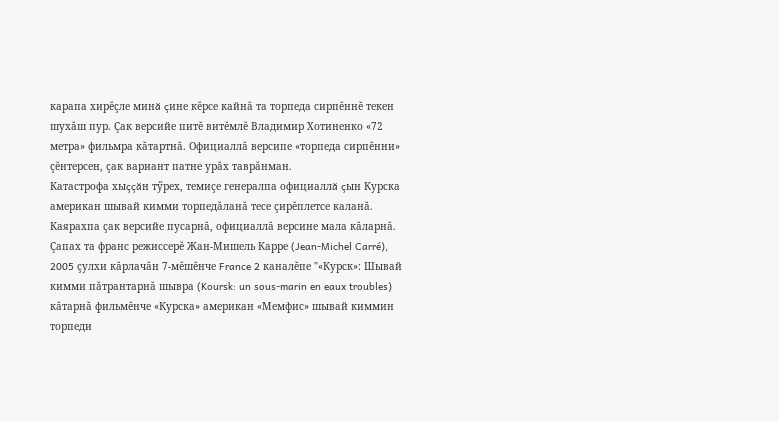карапа хирĕçле минă çине кĕрсе кайнă та торпеда сирпĕннĕ текен шухăш пур. Çак версийе питĕ витĕмлĕ Владимир Хотиненко «72 метра» фильмра кăтартнă. Официаллă версипе «торпеда сирпĕнни» çĕнтерсен, çак вариант патне урăх таврăнман.
Катастрофа хыççăн тӳрех, темиçе генералпа официаллă çын Курска американ шывай кимми торпедăланă тесе çирĕплетсе каланă. Каярахпа çак версийе пусарнă, официаллă версине мала кăларнă. Çапах та франс режиссерĕ Жан-Мишель Карре (Jean-Michel Carré), 2005 çулхи кăрлачăн 7-мĕшĕнче France 2 каналĕпе "«Курск»: Шывай кимми пăтрантарнă шывра (Koursk: un sous-marin en eaux troubles) кăтарнă фильмĕнче «Курска» американ «Мемфис» шывай киммин торпеди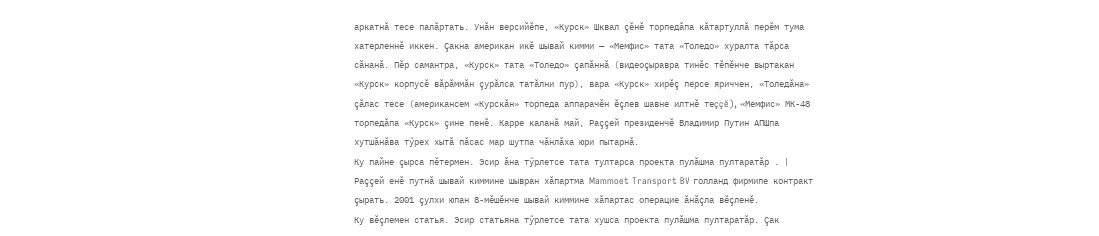аркатнă тесе палăртать. Унăн версийĕпе, «Курск» Шквал çĕнĕ торпедăпа кăтартуллă перĕм тума хатерленнĕ иккен. Çакна американ икĕ шывай кимми — «Мемфис» тата «Толедо» хуралта тăрса сăнанă. Пĕр самантра, «Курск» тата «Толедо» çапăннă (видеоçыравра тинĕс тĕпĕнче выртакан «Курск» корпусĕ вăрăммăн çурăлса татăлни пур), вара «Курск» хирĕç персе яриччен, «Толедăна» çăлас тесе (американсем «Курскăн» торпеда аппарачĕн ĕçлев шавне илтнĕ теççĕ), «Мемфис» МК-48 торпедăпа «Курск» çине пенĕ. Карре каланă май, Раççей президенчĕ Владимир Путин АПШпа хутшăнăва тӳрех хытă пăсас мар шутпа чăнлăха юри пытарнă.
Ку пайне çырса пĕтермен. Эсир ăна тӳрлетсе тата тултарса проекта пулăшма пултаратăр . |
Раççей енĕ путнă шывай киммине шывран хăпартма Mammoet Transport BV голланд фирмипе контракт çырать. 2001 çулхи юпан 8-мĕшĕнче шывай киммине хăпартас операцие ăнăçла вĕçленĕ.
Ку вĕçлемен статья. Эсир статьяна тӳрлетсе тата хушса проекта пулăшма пултаратăр. Çак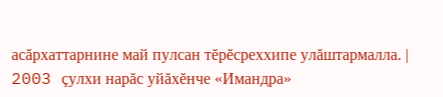асăрхаттарнине май пулсан тĕрĕсреххипе улăштармалла. |
2003 çулхи нарăс уйăхĕнче «Имандра»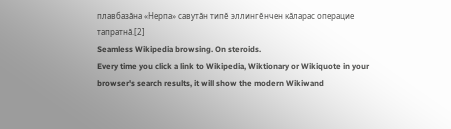плавбазăна «Нерпа» савутăн типĕ эллингĕнчен кăларас операцие тапратнă.[2]
Seamless Wikipedia browsing. On steroids.
Every time you click a link to Wikipedia, Wiktionary or Wikiquote in your browser's search results, it will show the modern Wikiwand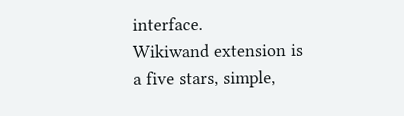interface.
Wikiwand extension is a five stars, simple,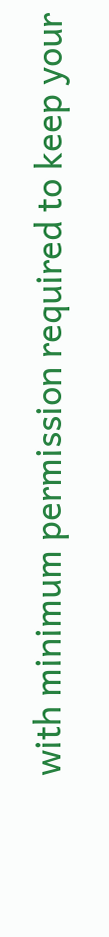with minimum permission required to keep your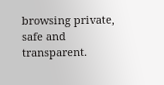browsing private, safe and transparent.